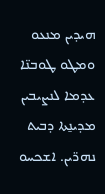ܗܝܕܝܢ ܡܢܥܘ ܘܡܛܘ ܛܘܒܢ̈ܐ ܥܕܡܐ ܠܢܨܝܒܝܢ ܡܕܝܢ̱ܬܐ ܕܒܝܬ ܢܗܪ̈ܝܢ. ܐܫܟܚܘ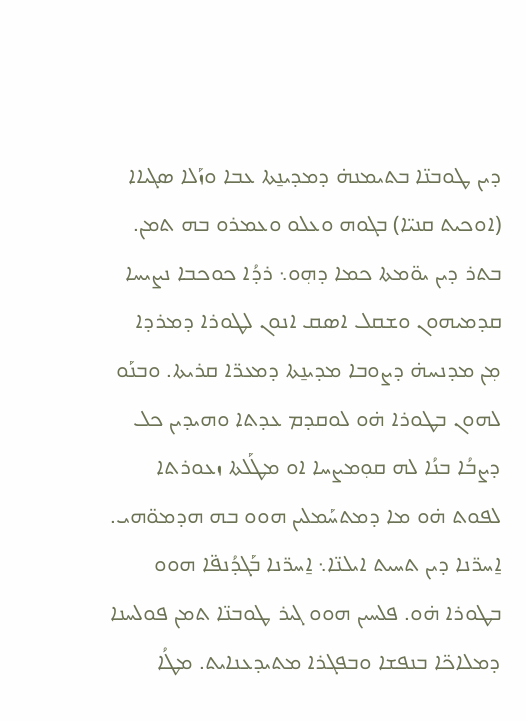ܕܝܢ ܛܘܒܢ̈ܐ ܒܬܝܡܢܗ̇ ܕܡܕܝܢ̱ܬܐ ܥܒܐ ܘܙܰܠܐ ܣܓܝܐܐ (ܐܘܟܝܬ ܩܢܝ̈ܐ) ܒܓܘܗ ܘܥܠܘ ܘܥܡܪܘ ܒܗ ܬܡܢ. ܒܬܪ ܕܝܢ ܝܘ̈ܡܬܐ ܟܡܐ ܕܗ݂ܘ܆ ܪܕܳܐ ܟܘܟܒܐ ܢܨܝܚܐ ܩܕܡܝܗܘܢ ܘܫܩܠ ܐܣܩ ܐܢܘܢ ܠܛܘܪܐ ܕܡܪܕܐ ܡ݂ܢ ܡܕܢܚܗ̇ ܕܨܘܒܐ ܡܕܝܢ̱ܬܐ ܕܡܥܪ̈ܐ ܩܪܝܬܐ. ܘܒܢܰܘ ܠܗܘܢ ܒܛܘܪܐ ܗ̇ܘ ܠܘܩܕܡ ܥܕܬܐ ܘܗܝܕܝܢ ܟܠ ܕܨܒܳܐ ܒܢܳܐ ܠܗ ܩܘ݂ܡܨܚܐ ܐܘ ܡܛܰܠܬܐ ܙܥܘܪܬܐ ܠܦܘܬ ܗ̇ܘ ܡܐ ܕܡܬܚܰܡܠܝܢ ܗܘܘ ܒܗ ܗܕܡܘ̈ܗܝ. ܐ̱ܚܪ̈ܢܐ ܕܝܢ ܬܚܝܬ ܐܝܠܢ̈ܐ܆ ܐ̱ܚܪ̈ܢܐ ܒܰܓܕܳܢܦ̈ܐ ܗܘܘ ܒܛܘܪܐ ܗ̇ܘ. ܦܠܚܝܢ ܗܘܘ ܓܝܪ ܛܘܒܢ̈ܐ ܬܡܢ ܦܘܠܚܢܐ ܕܡܠܐܟ̈ܐ ܒܢܦܫܐ ܘܒܦܓܪܐ ܡܬܝܕܥܢܐܝܬ. ܡܛܳܐ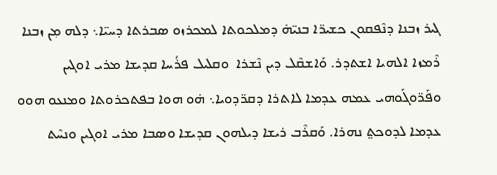ܓܝܪ ܙܒܢܐ ܕܢܶܦܩܘܢ ܟܫܝܪ̈ܐ ܒܢܝ̈ܗ̇ ܕܡܠܟܘܬܐ ܠܡܟܪܙܘ ܣܒܪܬܐ ܕܚܝ̈ܐ܆ ܕܠܗ ܡ݂ܢ ܙܒܢܐ ܪܶܡܙܐ ܐܠܗܝܐ ܐܫܬܕܪ. ܘܰܐܫܩܶܠ ܕܝܢ ܢܶܫܪܐ  ܘܩܠܝܠ ܦܪܳܚܐ ܩܕܝܫܐ ܡܪܝ ܐܘܓܝܢ ܘܦܰܪ̈ܘܓܰܘܗܝ ܥܡܗ ܥܕܡܐ ܠܐܬܪܐ ܕܩܪ̈ܕܘܝܐ܆ ܗ̇ܘ ܗܘܐ ܒܦܬܟܪܘܬܐ ܘܡܢܥܘ ܗܘܘ ܥܕܡܐ ܠܕܘܟܬ݀ ܢܗܪܐ. ܘܰܩܪܶܒ ܪܝܫܐ ܕܝܠܗܘܢ ܩܕܝܫܐ ܘܣܒܐ ܡܪܝ ܐܘܓܝܢ ܘܢܚܶܬ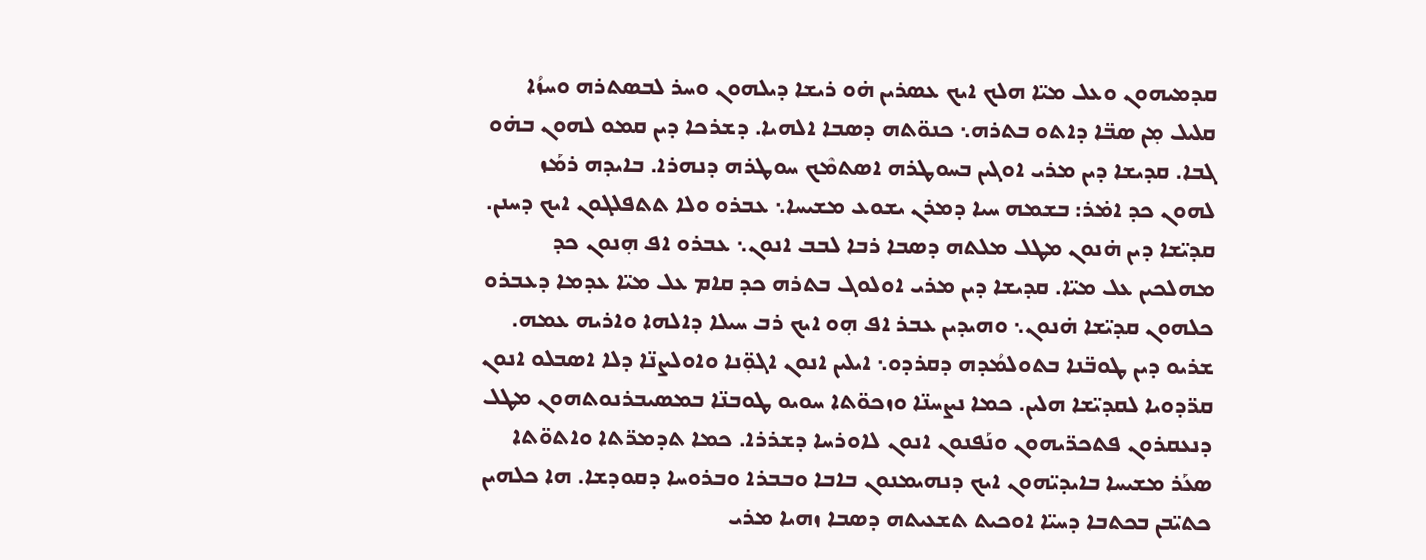ܩܕܡܝܗܘܢ ܘܥܠ ܡܝ̈ܐ ܗܠܟ ܐܝܟ ܥܣܪܝܢ ܗ̇ܘ ܪܝܫܐ ܕܝܠܗܘܢ ܘܚܪ ܠܒܣܬܪܗ ܘܚܙܳܐ ܩܠܝܠ ܡ݂ܢ ܣܒ̈ܐ ܕܐܬܘ ܒܬܪܗ܆ ܟܢܘ̈ܬܗ ܕܣܒܐ ܐܠܗܝܐ. ܕܫܪܟܐ ܕܝܢ ܩܡܘ ܠܗܘܢ ܒܗ̇ܘ ܓܒܐ. ܩܕܝܫܐ ܕܝܢ ܡܪܝ ܐܘܓܝܢ ܒܚܘܛܪܗ ܐܣܬܡܶܟ ܚܘܛܪܗ ܕܢܗܪܐ. ܒܐܝܕܗ ܪܡܰܙ ܠܗܘܢ ܟܕ ܐܡ̇ܪ: ܒܫܡܗ ܚܝܐ ܕܡܪܢ ܝܫܘܥ ܡܫܝܚܐ܆ ܥܒܪܘ ܘܠܐ ܬܬܦܠܓܘܢ ܐܝܟ ܕܚܢܢ. ܩܕܝ̈ܫܐ ܕܝܢ ܗ̇ܢܘܢ ܡܛܠ ܡܠܬܗ ܕܣܒܐ ܪܒܐ ܠܒܒ ܐܢܘܢ܆ ܥܒܪܘ ܐܦ ܗ݂ܢܘܢ ܟܕ ܡܗܠܟܝܢ ܥܠ ܡܝ̈ܐ. ܩܕܝܫܐ ܕܝܢ ܡܪܝ ܐܘܠܘܓ ܒܬܪܗ ܟܕ ܩܐܡ ܥܠ ܡܝ̈ܐ ܥܕܡܐ ܕܥܒܪܘ ܟܠܗܘܢ ܩܕܝ̈ܫܐ ܗ̇ܢܘܢ܆ ܘܗܝܕܝܢ ܥܒܪ ܐܦ ܗ݂ܘ ܐܝܟ ܪܒ ܚܝܠܐ ܕܐܠܗܐ ܘܐܪܝܗ ܥܡܗ. ܫܪܝܘ ܕܝܢ ܛܘܒ̈ܢܐ ܒܬܘܠܡܳܕܗ ܕܩܪܕܘ܆ ܐܝܠܝܢ ܐܢܘܢ ܐܓܘ݂̈ܢܐ ܘܐܘܠܨܢ̈ܐ ܕܠܐ ܐܣܒܠܘ ܐܢܘܢ ܩܪ̈ܕܘܝܐ ܠܩܕܝ̈ܫܐ ܗܠܝܢ. ܟܡܐ ܢܨܚܢ̈ܐ ܘܙܟܘ̈ܬܐ ܚܘܝܘ ܛܘܒܢ̈ܐ ܒܡܣܝܒܪܢܘܬܗܘܢ ܡܛܠ ܕܢܥܩܪܘܢ ܦܬܟܪ̈ܝܗܘܢ ܘܢܰܦܢܘܢ ܐܢܘܢ ܠܐܘܪܚܐ ܕܫܪܪܐ. ܟܡܐ ܬܕܡܪ̈ܬܐ ܘܐܬܘ̈ܬܐ ܣܥܰܪ ܡܫܝܚܐ ܒܐܝܕܝ̈ܗܘܢ ܐܝܟ ܕܢܗܝܡܢܘܢ ܒܐܒܐ ܘܒܒܪܐ ܘܒܪܘܚܐ ܕܩܘܕܫܐ. ܗܐ ܟܠܗܝܢ ܟܬܝ̈ܒܢ ܒܟܬܒܐ ܕܚܝ̈ܐ ܐܘܟܝܬ ܬܫܥܝܬܗ ܕܣܒܐ ܙܗܝܐ ܡܪܝ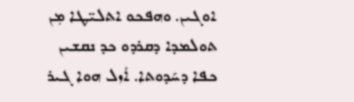ܐܘܓܝܢ. ܘܗܦܟܘ ܐܬܠܝ̈ܛܐ ܡ݂ܢ ܬܘܠܡܕܐ ܕܩܪܕܘ ܟܕ ܢܩܫܝܢ ܟܦܐ ܕܚܰܕܘܬܐ. ܐܳܙܠ ܗܘܐ ܓܝܪ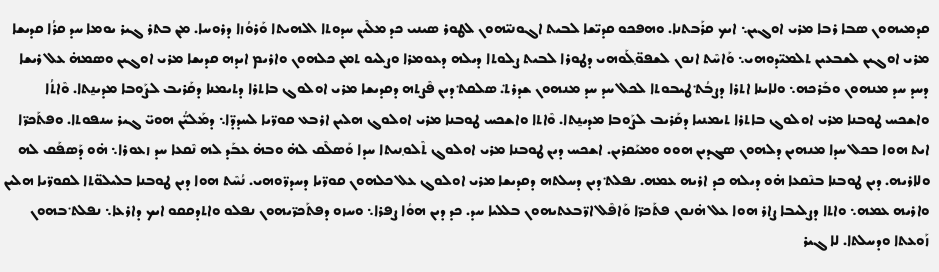ܩܕܡܝܗܘܢ ܣܒܐ ܪܒܐ ܡܪܝ ܐܘܓܝܢ܆ ܐܝܟ ܩܪܰܒܬܢܐ. ܘܗܦܟܘ ܩܕܝ̈ܫܐ ܠܒܝܬ ܐܓܘܢܝ̈ܗܘܢ ܠܛܘܪ ܣܝܢܝ ܟܕ ܡܠܶܝܢ ܚܕܘܬܐ ܐܠܗܝܬܐ ܘܰܪܘܳܙܐ ܕܪܘܚܐ. ܡ݂ܢ ܒܬܪ ܓܝܪ ܝܘܡܐ ܚܕ ܩܪܳܐ ܩܕܝܫܐ ܡܪܝ ܐܘܓܝܢ ܠܫܒܥܝܢ ܬܠܡܝ̈ܕܘܗܝ܆ ܘܰܐܚܶܬ ܐܢܘܢ ܠܫܦܘ݂̈ܠܰܘܗܝ ܕܛܘܪܐ ܠܒܝܬ ܨܠܘܬܐ ܕܝܠܗ ܕܥܘܡܪܐ ܘܨܠܝܘ ܬܡܢ ܟܠܗܘܢ ܘܐܪܝܡ ܐܝܕܗ ܩܕܝܫܐ ܡܪܝ ܐܘܓܝܢ ܘܣܡܗ̇ ܥܠ ܪܝܫܐ ܕܚܕ ܚܕ ܡܢܗܘܢ ܘܒܰܪܟܗ܆ ܘܠܐܝܢܐ ܐܬܪܐ ܕܨܒܳܬ݀ ܛܝܒܘܬܐ ܠܟܠ ܚܕ ܚܕ ܡܢܗܘܢ ܫܕܪܬ݀. ܣܠܩܬ݀ ܕܝܢ ܦܶܨܬܗ ܕܩܕܝܫܐ ܡܪܝ ܐܘܠܘܓ ܒܐܬܪܐ ܕܬܝܡܢܐ ܕܩܰܪܝܒ ܠܨܰܘܒܐ ܡܕܝܢ̱ܬܐ. ܘܶܐܬܳܐ  ܘܐܫܟܚ ܛܘܒܢܐ ܡܪܝ ܐܘܠܘܓ ܒܐܬܪܐ ܬܝܡܢܝܐ ܕܩܰܪܝܒ ܠܨܰܘܒܐ ܡܕܝܢ̱ܬܐ. ܘܶܐܬܐ ܘܐܫܟܚ ܛܘܒܢܐ ܡܪܝ ܐܘܠܘܓ ܗܠܝܢ ܐܪܒܥ ܩܘܪ̈ܝܐ ܠܚܕܕ̈ܐ܆ ܕܡܰܠܝ̈ܳܢ ܗܘܝ̈ ܓܝܪ ܚܢܦܘܬܐ. ܘܦܬܰܟܪ̈ܐ ܐܝܬ ܗܘܐ ܒܟܠ ܚܕܐ ܡܢܗܝܢ ܕܠܗܘܢ ܣܓܕܝܢ ܗܘܘ ܘܡܝܰܩܪܝܢ. ܐܫܟܚ ܕܝܢ ܛܘܒܢܐ ܡܪܝ ܐܘܠܘܓ ܬܶܠܘ݂ܢܝܬܐ ܚܕܐ ܘܰܣܠܶܩ ܠܗ̇ ܘܒܗ̇ ܥܒܰܕ ܠܗ ܢܶܩܥܐ ܚܕ ܙܥܘܪܐ܆ ܗ̇ܘ ܕܰܣܦܰܩ ܠܗ ܘܠܐܪܝܗ. ܕܝܢ ܛܘܒܢܐ ܒܢܶܩܥܐ ܗ̇ܘ ܕܝܠܗ ܟܕ ܐܪܝܗ ܥܡܗ. ܢܦܠܬ݀ ܕܝܢ ܕܚܠܬܗ ܕܩܕܝܫܐ ܡܪܝ ܐܘܠܘܓ ܥܠ ܟܠܗܘܢ ܩܘܪ̈ܝܐ ܕܚܕܪ̈ܘܗܝ. ܢܳܚܶܬ ܗܘܐ ܕܝܢ ܛܘܒܢܐ ܒܠܝܠܘ̈ܬܐ ܠܩܘܪ̈ܝܐ ܗܠܝܢ ܘܐܪܝܗ ܥܡܗ܆ ܘܐܬܐ ܕܨܠܝܒܐ ܨܐܪ ܗܘܐ ܥܠ ܗ̇ܢܘܢ ܦܬܰܟܪ̈ܐ ܘܰܐܦܶܠ ܐܪ̈ܒܥܬܝܗܘܢ ܒܠܠܝܐ ܚܕ. ܟܕ ܕܝܢ ܗܘܳܐ ܨܦܪܐ܆ ܘܚܙܘ ܕܦܬܰܟܪ̈ܝܗܘܢ ܢܦܠܘ ܘܐܬܕܩܩܘ ܐܝܟ ܕܐܪܥܐ܆ ܢܦܠܬ݀ ܒܗܘܢ ܙܰܘܥܬܐ ܘܕܚܠܬܐ. ܠܐ ܓܝܪ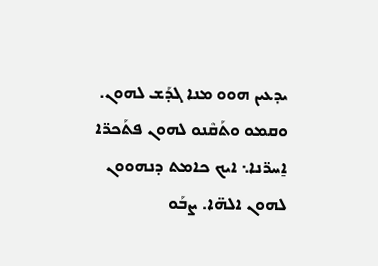ܝܕܥܝܢ ܗܘܘ ܡܢܐ ܓܕܰܫ ܠܗܘܢ. ܘܩܡܘ ܘܬܰܩܶܢܘ ܠܗܘܢ ܦܬܰܟܪ̈ܐ ܐ̱ܚܪ̈ܢܐ܆ ܐܝܟ ܟܐܡܬ ܕܢܗܘܘܢ ܠܗܘܢ ܐܠܗ̈ܐ. ܨܒܰܘ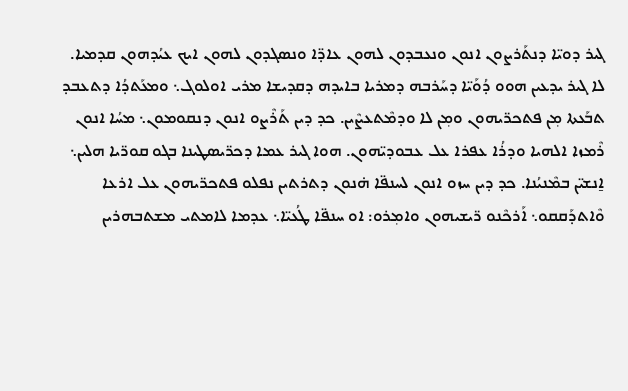ܓܝܪ ܕܘܝ̈ܐ ܕܢܬܰܪܨܘܢ ܐܢܘܢ ܘܢܥܒܕܘܢ ܠܗܘܢ ܥܐܕ̈ܐ ܘܢܣܓܕܘܢ ܠܗܘܢ ܐܝܟ ܥܝܳܕܗܘܢ ܩܕܡܝܐ. ܠܐ ܓܝܪ ܝܕܥܝܢ ܗܘܘ ܕܳܘܰܝ̈ܐ ܕܚܰܪܒܗ ܕܡܪܝܐ ܒܐܝܕܗ ܕܩܕܝܫܐ ܡܪܝ ܐܘܠܘܓ܆ ܘܡܥܰܬܕܳܐ ܕܬܥܒܕ ܬܒܰܥܬܐ ܡ݂ܢ ܦܬܟܪ̈ܝܗܘܢ ܘܡ݂ܢ ܠܐ ܘܕܡܶܬܥܨܶܝܢ. ܟܕ ܕܝܢ ܬܰܪܶܨܘ ܐܢܘܢ ܕܢܩܘܡܘܢ܆ ܡܚܳܐ ܐܢܘܢ ܪܶܡܙܐ ܐܠܗܝܐ ܘܕܪܳܐ ܥܦܪܐ ܥܠ ܥܒܘܕܝ̈ܗܘܢ. ܗܘܐ ܓܝܪ ܥܡܐ ܕܟܪ̈ܝܣܛܝܢܐ ܒܓܘ ܩܘܪ̈ܝܐ ܗܠܝܢ܆ ܐ̱ܢܫܝ̈ܢ ܒܡܶܢܝܳܢܐ. ܟܕ ܕܝܢ ܚܙܘ ܐܢܘܢ ܠܚܢܦ̈ܐ ܗ̇ܢܘܢ ܕܬܪܬܝܢ ܢܦܠܘ ܦܬܟܪ̈ܝܗܘܢ ܥܠ ܐܪܥܐ ܘܶܐܬܕܰܩܩܘ܆ ܐܰܪܟܶܢܘ ܪ̈ܝܫܝܗܘܢ ܘܐܡ݂ܪܘ: ܐܘ ܚܢܦ̈ܐ ܛܳܥܝ̈ܐ܆ ܥܕܡܐ ܠܐܡܬܝ ܡܫܬܒܗܪܝܢ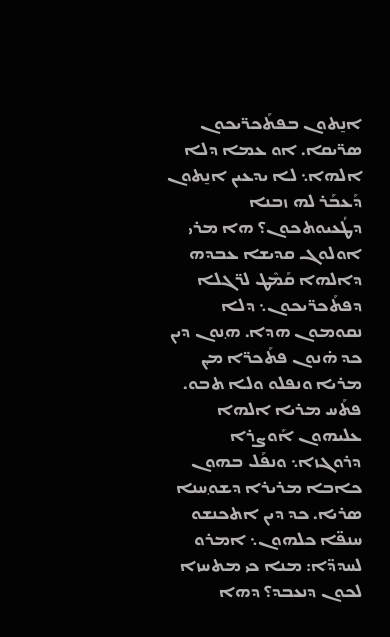ܐܢ̱ܬܘܢ ܒܦܬܰܟܪ̈ܝܟܘܢ ܣܪ̈ܝܩܐ. ܐܘ ܥܡܐ ܕܠܐ ܐܠܗܐ܆ ܠܐ ܝܕܥܝܢ ܐܢ̱ܬܘܢ ܕܰܥܒܰܪ ܠܗ ܙܒܢܐ ܕܛܳܥܝܘܬܟܘܢ؟ ܗܐ ܡܪܝ ܐܘܠܘܓ ܩܕܝܫܐ ܥܒܕܗ ܕܐܠܗܐ ܩܰܡܶܛ ܠܪ̈ܓܠܐ ܕܦܬܰܟܪ̈ܝܟܘܢ܆ ܕܠܐ ܢܩܘܡܘܢ ܗܕܐ. ܗ݂ܢܘܢ ܕܝܢ ܟܕ ܗ̇ܢܘܢ ܦܬܰܟܪ̈ܐ ܡ݂ܢ ܡܪܝܐ ܘܢܦܠܘ ܘܠܐ ܬܒܘ. ܦܬܰܚ ܡܪܝܐ ܐܠܗܐ ܥܠܝܗܘܢ ܐܰܘܨܪܐ ܕܪܘܓܙܐ܆ ܘܢܦܰܠ ܒܗܘܢ ܟܐܒܐ ܡܪܝܪܐ ܕܫܘ݂ܚܢܐ ܣܪܝܐ. ܟܕ ܕܝܢ ܐܬܟܢܫܘ ܚܢܦ̈ܐ ܟܠܗܘܢ܆ ܐܡܪܘ ܠܚܕܕ̈ܐ: ܡܢܐ ܟܝ ܡܬܚܙܐ ܠܟܘܢ ܕܢܥܒܕ؟ ܕܗܐ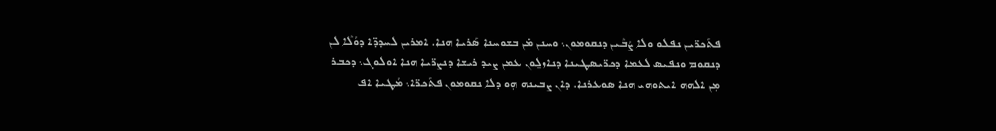ܦܬܰܟܪ̈ܝܢ ܢܦܠܘ ܘܠܐ ܨܳܒܶܝܢ ܕܢܩܘܡܘܢ܆ ܘܚܢܢ ܡ̇ܢ ܒܫܘܚܢܐ ܣܰܪܝܐ ܗܢܐ. ܐܡܪܝܢ ܠܚܕܕ̈ܐ ܕܘܳܠܶܐ ܠܢ ܕܢܩܘܡ ܘܢܦܝܣ ܠܥܡܐ ܕܟܪ̈ܝܣܛܝܢܐ ܕܢܐܙܠ̱ܘܢ ܥܡܢ ܨܝܕ ܪܝܫܐ ܕܢܨܪ̈ܝܐ ܗܢܐ ܐܘܠܘܓ܆ ܕܟܒܪ ܡ݂ܢ ܐܠܗܗ ܐܝܬܘܗܝ ܗܢܐ ܣܘܥܪܢܐ. ܕܐܢ ܨܒܝܢܗ ܗ݂ܘ ܕܠܐ ܢܩܘܡܘܢ ܦܬܰܟܪ̈ܐ܆ ܡܳܛܝܐ ܐܦ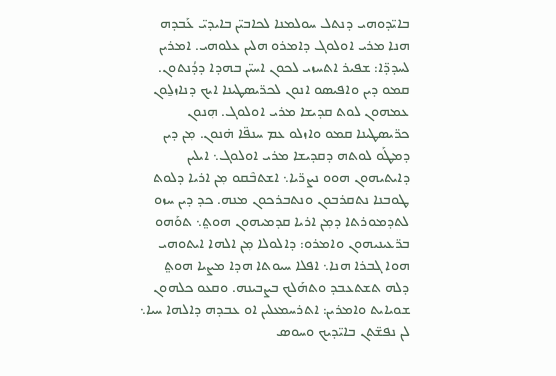ܒܐܝ̈ܕܘܗܝ ܕܢܬܠ ܚܘܠܡܢܐ ܠܟܐܒܝ̈ܢ ܒܐܝܕܝ̈ ܥܰܒܕܗ ܗܢܐ ܡܪܝ ܐܘܠܘܓ ܕܐܡܪܘ ܗܠܝܢ ܥܠܘܗܝ. ܐܡܪܝܢ ܠܚܕܕ̈ܐ: ܫܦܝܪ ܐܬܚܙܝ ܠܟܘܢ ܐܚܝ̈ܢ ܒܗܕܐ ܕܕܳܢܬܘܢ. ܩܡܘ ܕܝܢ ܘܐܦܝܣܘ ܐܢܘܢ ܠܟܪ̈ܝܣܛܝܢܐ ܐܝܟ ܕܢܐܙܠ̱ܘܢ ܥܡܗܘܢ ܠܘܬ ܩܕܝܫܐ ܡܪܝ ܐܘܠܘܓ. ܗ݂ܢܘܢ ܟܪ̈ܝܣܛܝܢܐ ܩܡܘ ܘܐܙܠܘ ܥܡ ܚܢܦ̈ܐ ܗ̇ܢܘܢ. ܡ݂ܢ ܕܝܢ ܕܡܛܰܘ ܠܘܬܗ ܕܩܕܝܫܐ ܡܪܝ ܐܘܠܘܓ܆ ܐܝܠܝܢ ܕܐܝܬܝܗܘܢ ܗܘܘ ܢܨܪ̈ܝܐ܆ ܐܫܬܒܶܩܘ ܡ݂ܢ ܐܪܝܐ ܕܠܘܬ ܛܘܒܢܐ ܢܬܩܪܒܘܢ ܘܢܬܒܪܟܘܢ ܡܢܗ. ܟܕ ܕܝܢ ܚܙܘ ܠܬܕܡܘܪܬܐ ܕܡ݂ܢ ܐܪܝܐ ܩܕܡܝܗܘܢ ܗܘܬ݀܆ ܬܘܰܗܘ ܒܪ̈ܥܝܢܝܗܘܢ ܘܐܡܪܘ: ܕܐܠܘܠܐ ܡ݂ܢ ܐܠܗܐ ܐܝܬܘܗܝ ܗܘܐ ܓܒܪܐ ܗܢܐ܆ ܐܦܠܐ ܚܝܘܬܐ ܗܕܐ ܡܨܝܐ ܗܘܬ݀ ܕܠܗ ܬܫܬܥܒܕ ܘܬܗܰܠܟ ܒܨܒܝܢܗ. ܘܩܥܘ ܟܠܗܘܢ ܫܘܝܐܝܬ ܘܐܡܪܝܢ: ܐܬܪܚܡܥܠܝܢ ܐܘ ܥܒܕܗ ܕܐܠܗܐ ܚܝܐ܆ ܠܢ ܢܦܫ̈ܬܢ ܒܐܝ̈ܕܝܟ ܘܚܘܣ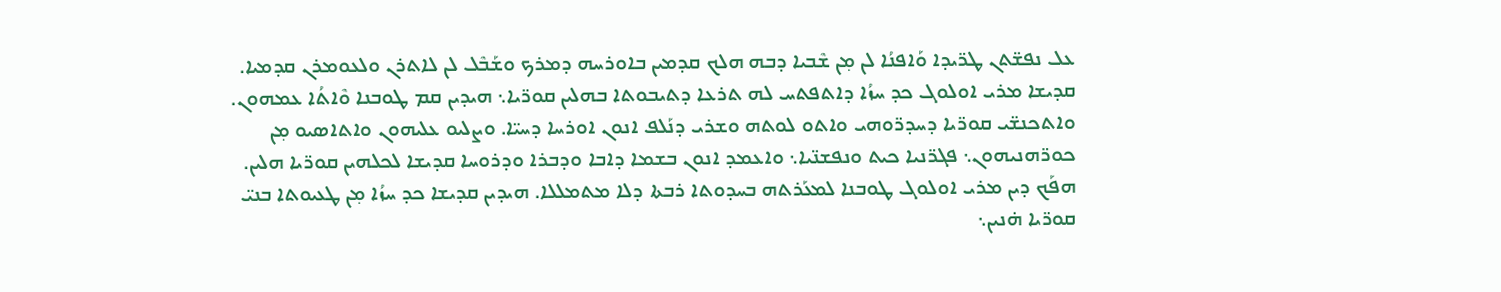ܥܠ ܢܦܫ̈ܬܢ ܛܪ̈ܝܕܐ ܘܰܐܦܢܳܐ ܠܢ ܡ݂ܢ ܫܶܒܝܐ ܕܒܗ ܗܠܟ ܩܕܡܝܢ ܒܐܘܪܚܗ ܕܡܪܟ ܘܫܰܒܶܠ ܠܢ ܠܐܬܪܢ ܘܠܥܘܡܪܢ ܩܕܡܝܐ. ܩܕܝܫܐ ܡܪܝ ܐܘܠܘܓ ܟܕ ܚܙܳܐ ܕܐܬܦܬܚ ܠܗ ܬܪܥܐ ܕܬܝܒܘܬܐ ܒܗܠܝܢ ܩܘܪ̈ܝܐ܆ ܗܝܕܝܢ ܩܡ ܛܘܒܢܐ ܘܶܐܬܳܐ ܥܡܗܘܢ. ܘܐܬܟܢܫ̈ܝ ܩܘܪ̈ܝܐ ܕܚܕܪ̈ܘܗܝ ܘܐܬܘ ܠܘܬܗ ܘܫܪܝ ܕܢܰܠܦ ܐܢܘܢ ܐܘܪܚܐ ܕܚܝ̈ܐ. ܘܨܠܝܘ ܥܠܝܗܘܢ ܘܐܬܐܣܝܘ ܡ݂ܢ ܟܘܪ̈ܗܢܝܗܘܢ܆ ܦܓܪ̈ܢܝܐ ܟܝܬ ܘܢܦܫܢ̈ܝܐ܆ ܘܐܥܡܕ ܐܢܘܢ ܒܫܡܐ ܕܐܒܐ ܘܕܒܪܐ ܘܕܪܘܚܐ ܩܕܝܫܐ ܠܟܠܗܝܢ ܩܘܪ̈ܝܐ ܗܠܝܢ. ܗܦܰܟ ܕܝܢ ܡܪܝ ܐܘܠܘܓ ܛܘܒܢܐ ܠܡܥܰܪܬܗ ܒܚܕܘܬܐ ܪܒܬܐ ܕܠܐ ܡܬܡܠܠܐ. ܗܝܕܝܢ ܩܕܝܫܐ ܟܕ ܚܙܳܐ ܡ݂ܢ ܛܥܝܘܬܐ ܒܢܝ̈ ܩܘܪ̈ܝܐ ܗ̇ܢܝܢ܆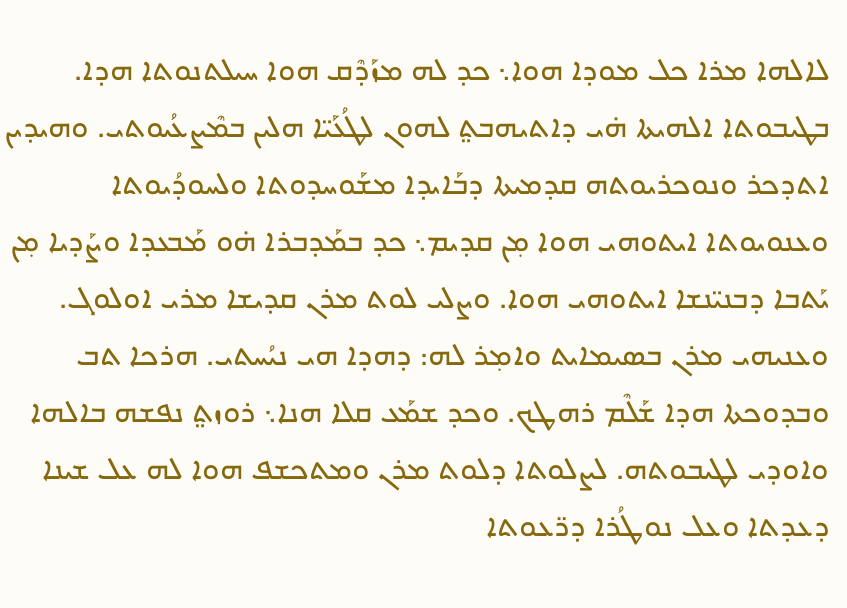ܠܐܠܗܐ ܡܪܐ ܟܠ ܡܘܕܐ ܗܘܐ܆ ܟܕ ܠܗ ܡܙܰܕܶܩ ܗܘܐ ܚܝܠܬܢܘܬܐ ܗܕܐ. ܒܛܝܒܘܬܐ ܐܠܗܝܬܐ ܗ̇ܝ ܕܐܬܝܗܒܬ݀ ܠܗܘܢ ܠܛܳܥܰܝ̈ܐ ܗܠܝܢ ܒܡܶܨܥܳܝܘܬܝ. ܘܗܝܕܝܢ ܐܬܕܟܪ ܘܢܘܟܪܝܘܬܗ ܩܕܡܝܬܐ ܕܒܰܐܝܕܐ ܡܫܰܘܚܕܘܬܐ ܘܠܚܘܕܳܝܘܬܐ ܘܥܢܘܝܘܬܐ ܐܝܬܘܗܝ ܗܘܐ ܡ݂ܢ ܩܕܝܡ܆ ܟܕ ܒܡܰܕܒܪܐ ܗ̇ܘ ܡܰܒܥܕܐ ܘܨܰܕܝܐ ܡ݂ܢ ܝܰܬܒܐ ܕܒܢܝ̈ܢܫܐ ܐܝܬܘܗܝ ܗܘܐ. ܘܨܠܝ ܠܘܬ ܡܪܢ ܩܕܝܫܐ ܡܪܝ ܐܘܠܘܓ. ܘܥܢܝܗܝ ܡܪܢ ܒܣܝܡܐܝܬ ܘܐܡ݂ܪ ܠܗ: ܕܗܕܐ ܗܝ ܢܝܳܚܬܝ. ܗܪܟܐ ܬܒ ܘܒܕܘܟܬܐ ܗܕܐ ܫܰܠܶܡ ܪܗܛܟ. ܘܟܕ ܫܡܰܥ ܩܠܐ ܗܢܐ܆ ܪܘܙܬ݀ ܢܦܫܗ ܒܐܠܗܐ ܘܐܘܕܝ ܠܛܝܒܘܬܗ. ܠܨܠܘܬܐ ܕܠܘܬ ܡܪܢ ܘܡܬܟܫܦ ܗܘܐ ܠܗ ܥܠ ܫܝܢܐ ܕܥܕܬܐ ܘܥܠ ܢܘܛܳܪܐ ܕܪ̈ܥܘܬܐ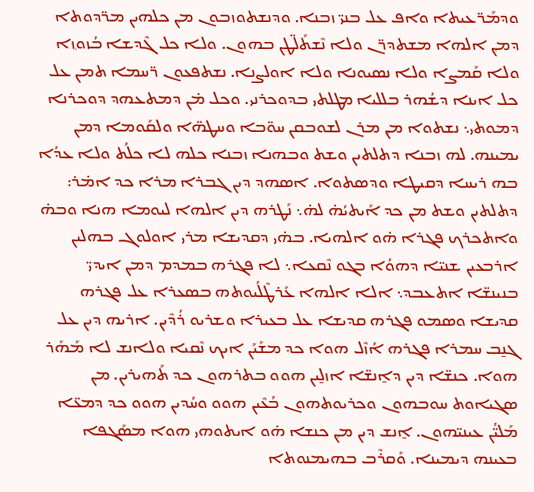ܘܕܡܰܪ̈ܥܝܬܐ ܘܐܦ ܥܠ ܒܢܝ̈ ܙܒܢܐ. ܘܕܢܫܬܘܙܒܘܢ ܡ݂ܢ ܟܠܗܝܢ ܡܪ̈ܕܘܬܐ ܕܡ݂ܢ ܐܠܗܐ ܡܫܬܕܪ̈ܢ ܘܠܐ ܢܶܫܬܰܠ̈ܛܢ ܒܗܘܢ. ܘܠܐ ܟܠ ܓܶܕܫܐ ܒܳܙܘ݂ܙܐ ܘܠܐ ܩܰܡܨܐ ܘܠܐ ܢܣܝܘܢܐ ܘܠܐ ܐܘܠܨܢܐ. ܢܫܬܦܥܘܢ ܪ̈ܚܡܐ ܬܡܢ ܥܠ ܟܠ ܐܝܢܐ ܕܫܳܗܪ ܒܠܠܝܐ ܡܛܠܬܝ ܒܕܘܟܪܢܝ. ܘܟܠ ܡ̇ܢ ܕܡܬܥܗܕ ܕܘܟܪܢܐ ܕܡܘܬܝ܆ ܢܫܬܘܐ ܡ݂ܢ ܡܪܢ ܠܫܘܒܩܢ ܚܘ̈ܒܐ ܘܚܛܗ̈ܐ ܘܠܩܰܘܡܐ ܕܡ݂ܢ ܝܡܝܢܗ. ܠܗ ܙܒܢܐ ܕܬܠܬܝܢ ܘܫܬ ܘܒܗܢܐ ܙܒܢܐ ܟܠܗ ܠܐ ܟܠܳܬ ܘܠܐ ܥܕܳܐ ܒܗ ܪܝܚܐ ܕܩܝܛܐ ܘܕܣܬܘܐ. ܐܣܗܕ ܕܝܢ ܓܒܪܐ ܡܪܐ ܟܕ ܐܡ̇ܪ: ܕܬܠܬܝܢ ܘܫܬ ܡ݂ܢ ܟܕ ܐܰܝܬܝܳܗ̇ ܠܗ̇܆ ܢܰܛܪܗ ܕܝܢ ܐܠܗܐ ܠܝܘܡܐ ܗܢܐ ܘܒܗ̇ ܘܐܬܟܪܟ ܦܓܪܐ ܗ̇ܘ ܐܠܗܝܐ. ܒܗ̇ܝ ܕܩܕܝܫܐ ܡܪܝ ܐܘܠܘܓ ܒܗܠܝܢ ܐܪܒܥܝܢ ܫܢܝ̈ܐ ܕܗܘܳܐ ܒܓܘ ܢܶܩܥܐ܆ ܠܐ ܦܓܪܗ ܒܡܕܡ ܕܡ݂ܢ ܐܝܕܝ̈ ܒܢܝܢܫ̈ܐ ܐܬܥܒܕ܆ ܐܠܐ ܐܠܗܐ ܥܰܪܛܶܠܳܝܘܬܗ ܒܣܥܪܐ ܥܠ ܦܓܪܗ ܩܕܝܫܐ ܘܣܡܘ ܦܓܪܗ ܩܕܝܫܐ ܥܠ ܒܥܝܪܐ ܘܫܪܝܘ ܪܳܕܶܝܢ. ܐܪܝܗ ܕܝܢ ܥܠ ܓܢ̱ܒ ܚܡܪܐ ܦܓܪܗ ܐܳܙܶܠ ܗܘܐ ܟܕ ܡܫܰܝܰܢ ܐܝܟ ܢܶܩܝܐ ܘܠܐܢܫ ܠܐ ܡܰܗܰܪ ܗܘܐ. ܟܢܫ̈ܐ ܕܝܢ ܕܐ̱ܢܫ̈ܐ ܐܙܠ̱ܝܢ ܗܘܘ ܒܬܪܗܘܢ ܟܕ ܬܰܗܝܪܝܢ. ܡ݂ܢ ܣܓܝܐܘܬ ܚܘܒܗܘܢ ܘܟܪܝܘܬܗܘܢ ܒܳܥܶܝܢ ܗܘܘ ܘܚܳܕܝܢ ܗܘܘ ܟܕ ܕܡܥ̈ܐ ܡܰܠܝ̈ܳܢ ܥܝܢܝ̈ܗܘܢ. ܐ̱ܢܫ ܕܝܢ ܡ݂ܢ ܟܢܫܐ ܗ̇ܘ ܐܝܬܘܗܝ ܗܘܐ ܡܣܰܓܦܐ ܒܥܝܢܗ ܕܝܡܝܢܐ. ܘܰܩܪܶܒ ܒܗܝܡܢܘܬܐ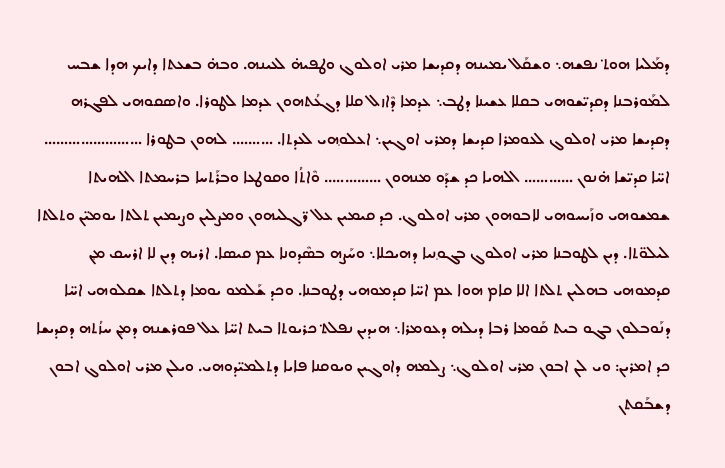ܕܡܰܠܝܐ ܗܘܬ݀ ܢܦܫܗ܆ ܘܫܩܰܠ ܝܡܝܢܗ ܕܩܕܝܫܐ ܡܪܝ ܐܘܠܘܓ ܘܛܦܝܗ̇ ܠܥܝܢܗ. ܘܒܗ̇ ܒܫܥܬܐ ܕܐܝܟ ܗܕܐ ܫܒܚ ܠܡܰܘܪܒܢܐ ܕܩܕܝ̈ܫܘܗܝ ܒܩܠܐ ܥܫܝܢܐ ܕܛܒ܆ ܥܕܡܐ ܕܶܐܙܠ ܩܠܐ ܕܓܥܳܬܗܘܢ ܥܕܡܐ ܠܛܘܪܐ. ܘܐܣܩܘܗܝ ܠܦܓܪܗ ܕܩܕܝܫܐ ܡܪܝ ܐܘܠܘܓ ܠܥܘܡܪܐ ܩܕܝܫܐ ܕܡܪܝ ܐܘܓܝܢ܆ ܐܥܠܘ݂ܗܝ ܠܥܕܬܐ. ………. ܠܗܘܢ ܒܛܘܪܐ …………………… ܐܚ̈ܐ ܩܕܝ̈ܫܐ ܗ̇ܢܘܢ ………… ܐܠܗܝܐ ܟܕ ܫܕܰܘ ܡܢܗܘܢ ………….. ܘܶܐܬܳܐ ܘܩܘܛܥܐ ܘܒܪܰܬܚܐ ܒܪܚܡܬܐ ܐܠܗܝܬܐ ܫܡܫܘܗܝ ܘܙܰܝܚܘܗܝ ܠܐܒܘܗܘܢ ܡܪܝ ܐܘܠܘܓ. ܟܕ ܩܝܡܝܢ ܥܠ ܪ̈ܓܠܝܗܘܢ ܘܡܨܠܝܢ ܘܨܝܡܝܢ ܬܠܬܐ ܝܘܡܝ̈ܢ ܘܬܠܬܐ ܠܝܠܘ̈ܬܐ. ܕܝܢ ܠܛܘܒܢܐ ܡܪܝ ܐܘܠܘܓ ܒܓܘ݂ܢܝܐ ܕܗܝܟܠܐ܆ ܘܚܰܨܗ ܒܣܶܕܘܢܐ ܥܡ ܩܝܣܐ. ܐܪܝܗ ܕܝܢ ܠܐ ܐܪܚܩ ܡ݂ܢ ܩܕܡܘܗܝ ܒܗܠܝܢ ܬܠܬܐ ܐܠܐ ܩܐܡ ܗܘܐ ܥܡ ܐܚ̈ܐ ܩܕܡܘܗܝ ܕܛܘܒܢܐ. ܘܟܕ ܫܰܠܡܘ ܝܘܡܐ ܕܬܠܬܐ ܫܩܠܘܗܝ ܐܚ̈ܐ ܕܢܰܘܒܠܘܢ ܒܓܘ ܒܝܬ ܩܰܘܡܐ ܪܒܐ ܕܝܠܗ ܕܥܘܡܪܐ܆ ܗܝܕܝܢ ܢܦܠܬ݀ ܟܪܝܘܬܐ ܒܝܬ ܐܚ̈ܐ ܥܠ ܦܘܪܫܢܗ ܕܡ݂ܢ ܚܙܳܬܗ ܕܩܕܝܫܐ ܟܕ ܐܡܪܝܢ: ܘܝ ܠܢ ܐܒܘܢ ܡܪܝ ܐܘܠܘܓ܆ ܨܠܡܗ ܕܐܘܓܝܢ ܘܝܘܩܢܐ ܦܐܝܐ ܕܬܠܡܝ̈ܕܘܗܝ. ܘܝܠܢ ܡܪܝ ܐܘܠܘܓ ܐܒܘܢ ܕܫܒܰܩܬܢ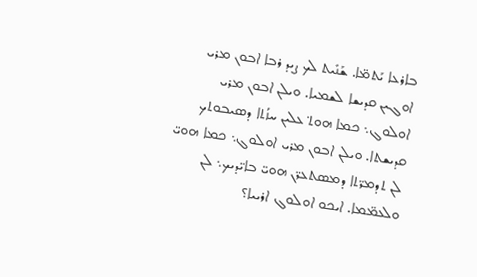ܒܐܪܥܐ ܝܰܬܡ̈ܐ. ܫܰܢܺܝܬ ܠܟ ܨܝܕ ܪܒܐ ܐܒܘܢ ܡܪܝ ܐܘܓܝܢ ܩܕܝܫܐ ܠܫܡܝܐ. ܘܝܠܢ ܐܒܘܢ ܡܪܝ ܐܘܠܘܓ܆ ܟܡܐ ܗܘܬ݀ ܥܠܝܢ ܚܙܳܬܐ ܕܣܝܒܘܬܟ ܩܕܝܫܬܐ. ܘܝܠܢ ܐܒܘܢ ܡܪܝ ܐܘܠܘܓ܆ ܟܡܐ ܗܘܝ̈ ܠܢ ܬܕܡܪ̈ܬܐ ܕܡܣܬܥܪ̈ܢ ܗܘܝ̈ ܒܐܝ̈ܕܝܟ܆ ܠܢ ܘܠܥܡ̈ܡܐ. ܐܝܟܘ ܐܘܠܘܓ ܐܪܝܝܐ؟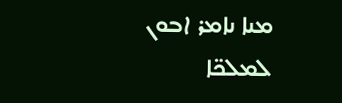ܡܢܐ ܢܐܡܪ ܐܒܘܢ ܠܡܠܟ̈ܐ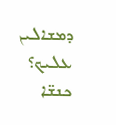ܕܡܫܐܠܝܢ ܥܠܝܟ؟ ܟܢܫ̈ܐ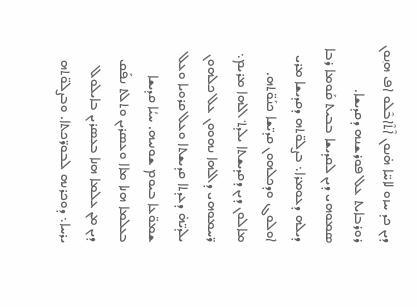ܕܝܢ ܟܕ ܚܙܘ ܠܐܚ̈ܐ ܗ̇ܢܘܢ ܐܶܬܶܐܒܶܠܘ ܐܦ ܗ݂ܢܘܢ ܪܘܪܒܐܝܬ ܥܠ ܦܘܪܫܢܗ ܕܩܕܝܫܐ. ܣܡܘܗܝ ܕܝܢ ܠܩܕܝܫܐ ܒܒܝܬ ܩܰܘܡܐ ܪܒܐ ܕܝܠܗ ܕܥܘܡܪܐ܆ ܒܨܠܘ̈ܬܗ ܕܩܕܝܫܐ ܡܪܝ ܐܘܠܘܓ ܘܕܟܠܗܘܢ ܩܕܝ̈ܫܐ ܟܢܰܘ̈ܬܗ. ܡܐܠܘܢ ܕܝܢ ܕܩܕܝܫܬܐ ܝܠܕܬ݀ ܐܠܗܐ ܡܪܝܡ܆ ܪ̈ܚܡܘܗܝ ܕܐܠܗܐ ܢܗܘܘܢ ܥܠ ܟܠܗܘܢ ܝܠܕܝ̈ܗ̇ ܕܥܕܬܐ ܩܕܝܫܬܐ ܘܥܠ ܩܪܘܝܐ ܘܥܠ ܫܡܘ̈ܥܐ ܒܝܘܡ ܫܘܢܝܗ. ܚܝܳܐ ܩܕܝܫܐ ܒܥܠܡܐ ܗܢܐ ܡܐܐ ܘܥܣܪܝܢ ܘܬܠܬ ܢܦܰܩ ܕܝܢ ܡ݂ܢ ܥܠܡܐ ܗܢܐ ܒܥܣܪܝܢ ܒܐܝܠܘܠ ܝܪܚܐ܆ ܕܘܟܪܢܗ ܠܒܘܪ̈ܟܬܐ. ܘܒܨܠܘ̈ܬܗ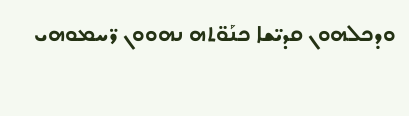ܘܕܟܠܗܘܢ ܩܕܝ̈ܫܐ ܟܢܰܘ̈ܬܗ ܢܗܘܘܢ ܪ̈ܚܡܘܗܝ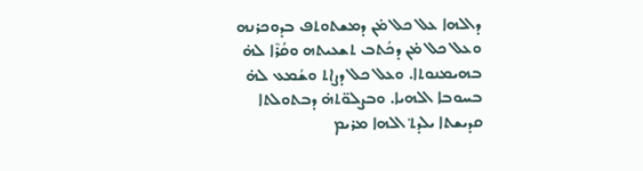ܕܐܠܗܐ ܥܠ ܟܠ ܡ̇ܢ ܕܡܫܬܘܬܦ ܒܕܘܟܪܢܗ ܘܥܠ ܟܠ ܡ̇ܢ ܕܟܳܬܒ ܬܫܥܝܬܗ ܘܩܳܪܶܐ ܠܗ̇ ܒܗܝܡܢܘܬܐ. ܘܥܠ ܟܠ ܕܨܐܬ ܘܫܳܡܥ ܠܗ̇ ܒܚܘܒܐ ܐܠܗܝܐ. ܘܒܨܠܘ̈ܬܗ̇ ܕܒܬܘܠܬܐ ܩܕܝܫܬܐ ܝܠܕܬ݀ ܐܠܗܐ ܡܪܝܡ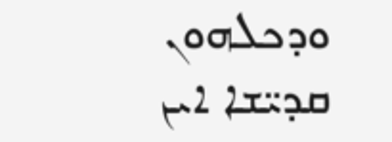ܘܕܟܠܗܘܢ ܩܕܝ̈ܫܐ ܐܝܢ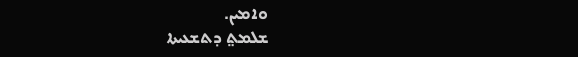ܘܐܡܝܢ.
ܫܠܡܬ݀ ܕܬܫܥܝܬܐ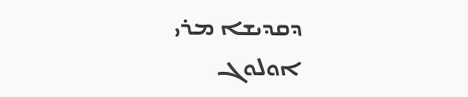ܕܩܕܝܫܐ ܡܪܝ ܐܘܠܘܓ